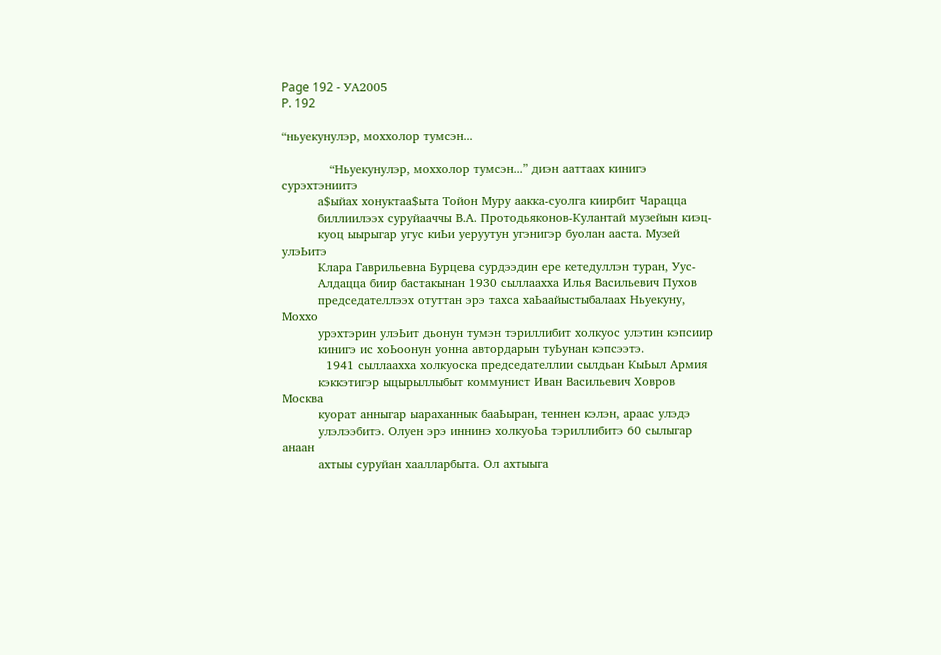Page 192 - УА2005
P. 192

“ньуекунулэр, моххолор тумсэн...

            “Ньуекунулэр, моххолор тумсэн...” диэн ааттаах кинигэ сурэхтэниитэ
         а$ыйах хонуктаа$ыта Тойон Муру аакка-суолга киирбит Чарацца
         биллиилээх суруйааччы В.А. Протодьяконов-Кулантай музейын киэц-
         куоц ыырыгар угус киЬи уеруутун угэнигэр буолан ааста. Музей улэЬитэ
         Клара Гаврильевна Бурцева сурдээдин ере кетедуллэн туран, Уус-
         Алдацца биир бастакынан 1930 сыллаахха Илья Васильевич Пухов
         председателлээх отуттан эрэ тахса хаЬаайыстыбалаах Ньуекуну, Моххо
         урэхтэрин улэЬит дьонун тумэн тэриллибит холкуос улэтин кэпсиир
         кинигэ ис хоЬоонун уонна автордарын туЬунан кэпсээтэ.
           1941 сыллаахха холкуоска председателлии сылдьан КыЬыл Армия
         кэккэтигэр ыцырыллыбыт коммунист Иван Васильевич Ховров Москва
         куорат анныгар ыараханнык бааЬыран, теннен кэлэн, араас улэдэ
         улэлээбитэ. Олуен эрэ иннинэ холкуоЬа тэриллибитэ 60 сылыгар анаан
         ахтыы суруйан хаалларбыта. Ол ахтыыга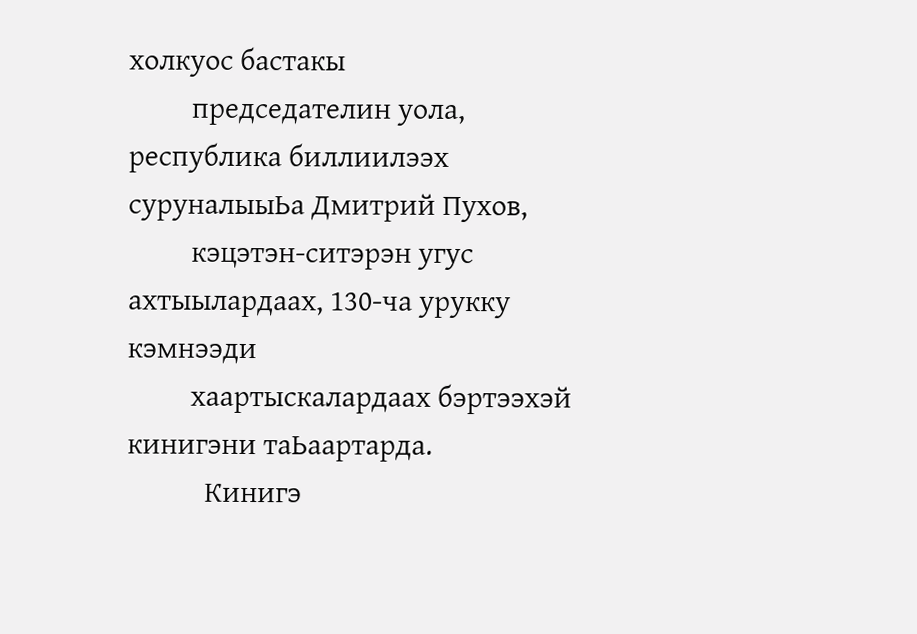холкуос бастакы
         председателин уола, республика биллиилээх суруналыыЬа Дмитрий Пухов,
         кэцэтэн-ситэрэн угус ахтыылардаах, 130-ча урукку кэмнээди
         хаартыскалардаах бэртээхэй кинигэни таЬаартарда.
           Кинигэ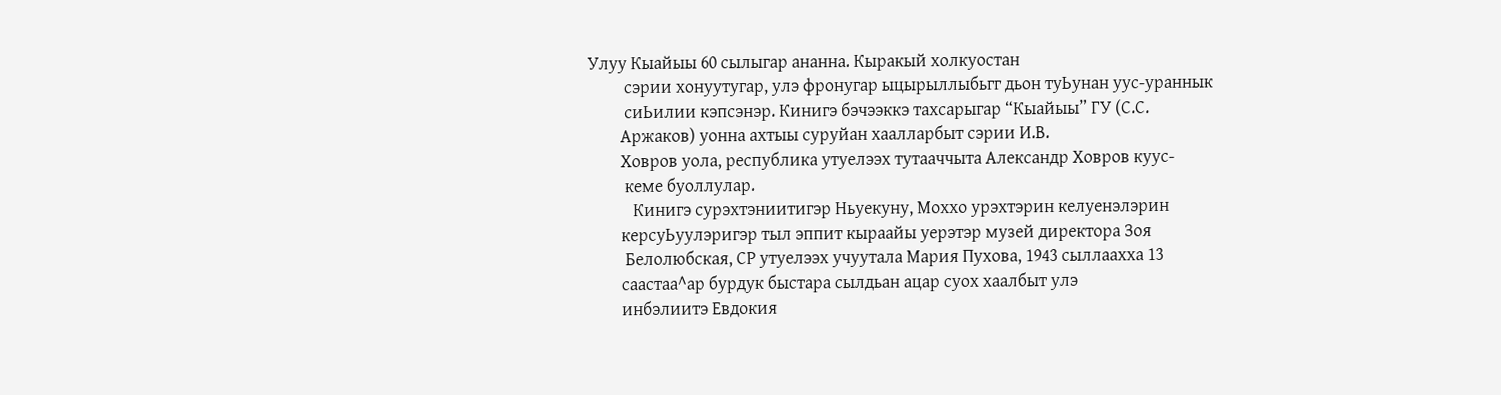Улуу Кыайыы 60 сылыгар ананна. Кыракый холкуостан
         сэрии хонуутугар, улэ фронугар ыцырыллыбьгг дьон туЬунан уус-ураннык
         сиЬилии кэпсэнэр. Кинигэ бэчээккэ тахсарыгар “Кыайыы” ГУ (С.С.
        Аржаков) уонна ахтыы суруйан хаалларбыт сэрии И.В.
        Ховров уола, республика утуелээх тутааччыта Александр Ховров куус-
         кеме буоллулар.
           Кинигэ сурэхтэниитигэр Ньуекуну, Моххо урэхтэрин келуенэлэрин
        керсуЬуулэригэр тыл эппит кыраайы уерэтэр музей директора Зоя
         Белолюбская, СР утуелээх учуутала Мария Пухова, 1943 сыллаахха 13
        саастаа^ар бурдук быстара сылдьан ацар суох хаалбыт улэ
        инбэлиитэ Евдокия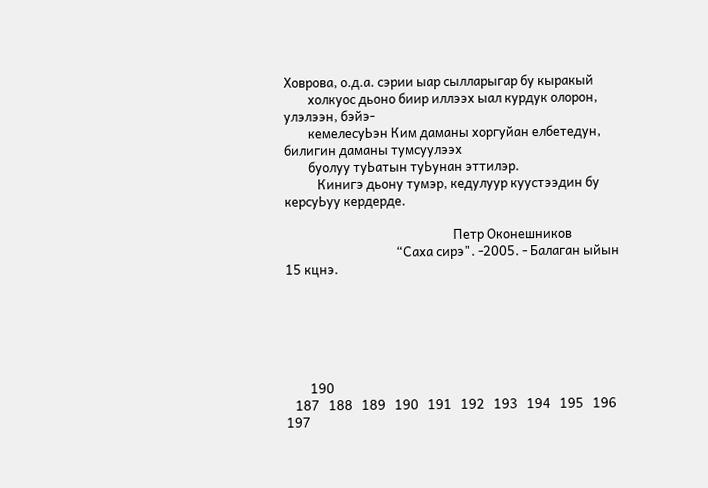Ховрова, о.д.а. сэрии ыар сылларыгар бу кыракый
        холкуос дьоно биир иллээх ыал курдук олорон, улэлээн, бэйэ-
        кемелесуЬэн Ким даманы хоргуйан елбетедун, билигин даманы тумсуулээх
        буолуу туЬатын туЬунан эттилэр.
           Кинигэ дьону тумэр, кедулуур куустээдин бу керсуЬуу кердерде.

                                                        Петр Оконешников
                                     “Саха сирэ". -2005. - Балаган ыйын 15 кцнэ.






        190
   187   188   189   190   191   192   193   194   195   196   197